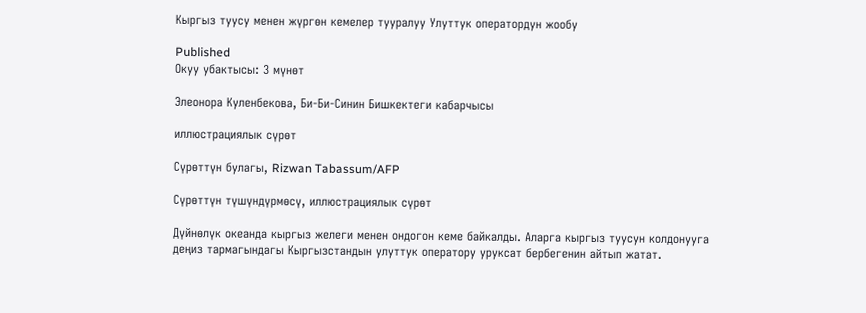Кыргыз туусу менен жүргөн кемелер тууралуу Улуттук оператордун жообу

Published
Окуу убактысы: 3 мүнөт

Элеонора Куленбекова, Би-Би-Синин Бишкектеги кабарчысы

иллюстрациялык сүрөт

Сүрөттүн булагы, Rizwan Tabassum/AFP

Сүрөттүн түшүндүрмөсү, иллюстрациялык сүрөт

Дүйнөлүк океанда кыргыз желеги менен ондогон кеме байкалды. Аларга кыргыз туусун колдонууга деңиз тармагындагы Кыргызстандын улуттук оператору уруксат бербегенин айтып жатат.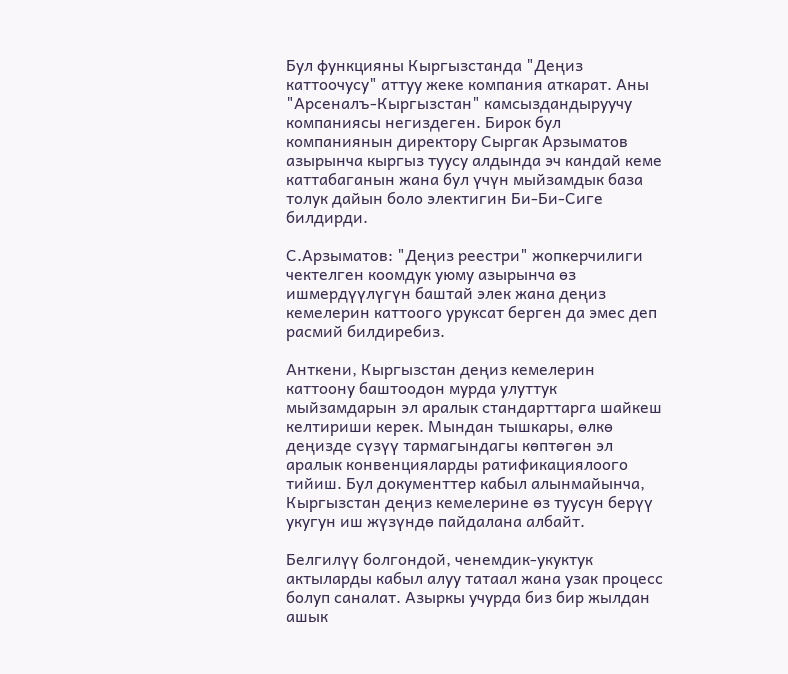Бул функцияны Кыргызстанда "Деңиз каттоочусу" аттуу жеке компания аткарат. Аны "Арсеналъ-Кыргызстан" камсыздандыруучу компаниясы негиздеген. Бирок бул компаниянын директору Сыргак Арзыматов азырынча кыргыз туусу алдында эч кандай кеме каттабаганын жана бул үчүн мыйзамдык база толук дайын боло электигин Би-Би-Сиге билдирди.

С.Арзыматов: "Деңиз реестри" жопкерчилиги чектелген коомдук уюму азырынча өз ишмердүүлүгүн баштай элек жана деңиз кемелерин каттоого уруксат берген да эмес деп расмий билдиребиз.

Анткени, Кыргызстан деңиз кемелерин каттоону баштоодон мурда улуттук мыйзамдарын эл аралык стандарттарга шайкеш келтириши керек. Мындан тышкары, өлкө деңизде сүзүү тармагындагы көптөгөн эл аралык конвенцияларды ратификациялоого тийиш. Бул документтер кабыл алынмайынча, Кыргызстан деңиз кемелерине өз туусун берүү укугун иш жүзүндө пайдалана албайт.

Белгилүү болгондой, ченемдик-укуктук актыларды кабыл алуу татаал жана узак процесс болуп саналат. Азыркы учурда биз бир жылдан ашык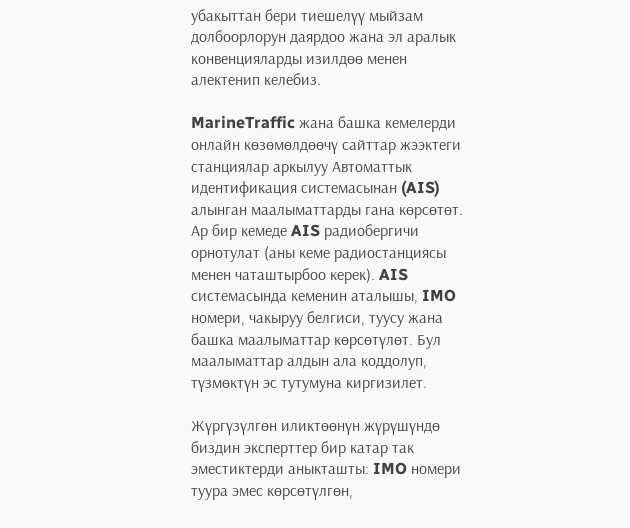убакыттан бери тиешелүү мыйзам долбоорлорун даярдоо жана эл аралык конвенцияларды изилдөө менен алектенип келебиз.

MarineTraffic жана башка кемелерди онлайн көзөмөлдөөчү сайттар жээктеги станциялар аркылуу Автоматтык идентификация системасынан (AIS) алынган маалыматтарды гана көрсөтөт. Ар бир кемеде AIS радиобергичи орнотулат (аны кеме радиостанциясы менен чаташтырбоо керек). AIS системасында кеменин аталышы, IMO номери, чакыруу белгиси, туусу жана башка маалыматтар көрсөтүлөт. Бул маалыматтар алдын ала коддолуп, түзмөктүн эс тутумуна киргизилет.

Жүргүзүлгөн иликтөөнүн жүрүшүндө биздин эксперттер бир катар так эместиктерди аныкташты: IMO номери туура эмес көрсөтүлгөн,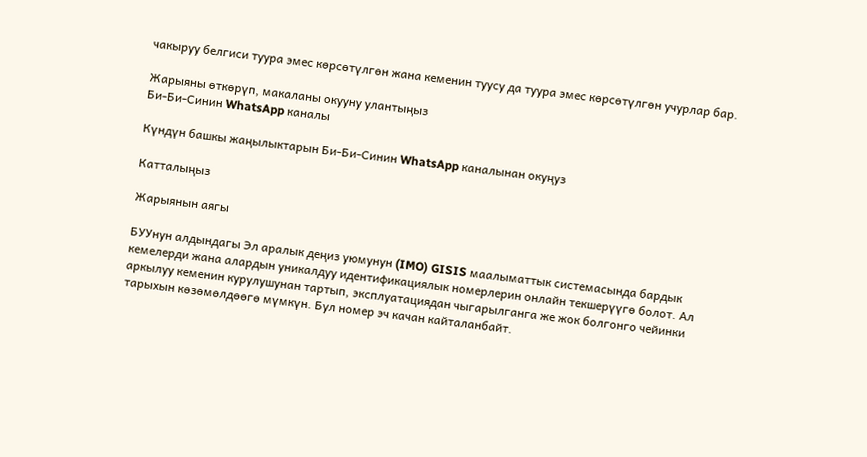чакыруу белгиси туура эмес көрсөтүлгөн жана кеменин туусу да туура эмес көрсөтүлгөн учурлар бар.

Жарыяны өткөрүп, макаланы окууну улантыңыз
Би-Би-Синин WhatsApp каналы

Күндүн башкы жаңылыктарын Би-Би-Синин WhatsApp каналынан окуңуз

Катталыңыз

Жарыянын аягы

БУУнун алдындагы Эл аралык деңиз уюмунун (IMO) GISIS маалыматтык системасында бардык кемелерди жана алардын уникалдуу идентификациялык номерлерин онлайн текшерүүгө болот. Ал аркылуу кеменин курулушунан тартып, эксплуатациядан чыгарылганга же жок болгонго чейинки тарыхын көзөмөлдөөгө мүмкүн. Бул номер эч качан кайталанбайт.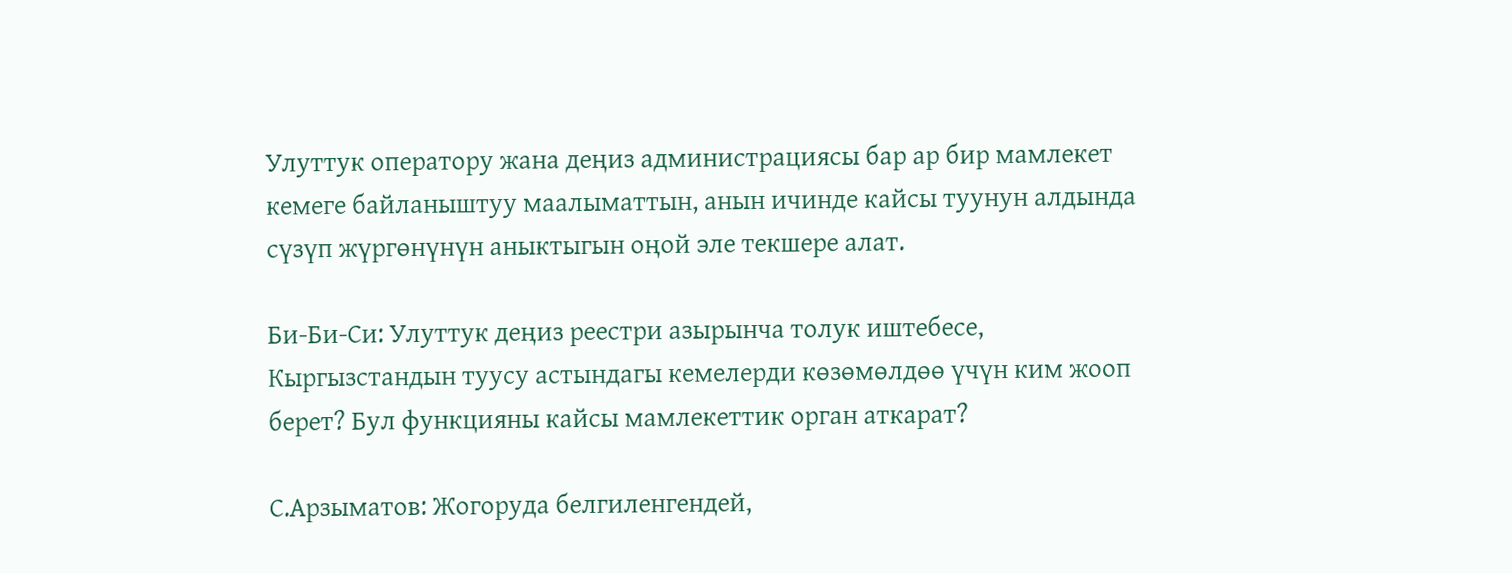Улуттук оператору жана деңиз администрациясы бар ар бир мамлекет кемеге байланыштуу маалыматтын, анын ичинде кайсы туунун алдында сүзүп жүргөнүнүн аныктыгын оңой эле текшере алат.

Би-Би-Си: Улуттук деңиз реестри азырынча толук иштебесе, Кыргызстандын туусу астындагы кемелерди көзөмөлдөө үчүн ким жооп берет? Бул функцияны кайсы мамлекеттик орган аткарат?

С.Арзыматов: Жогоруда белгиленгендей,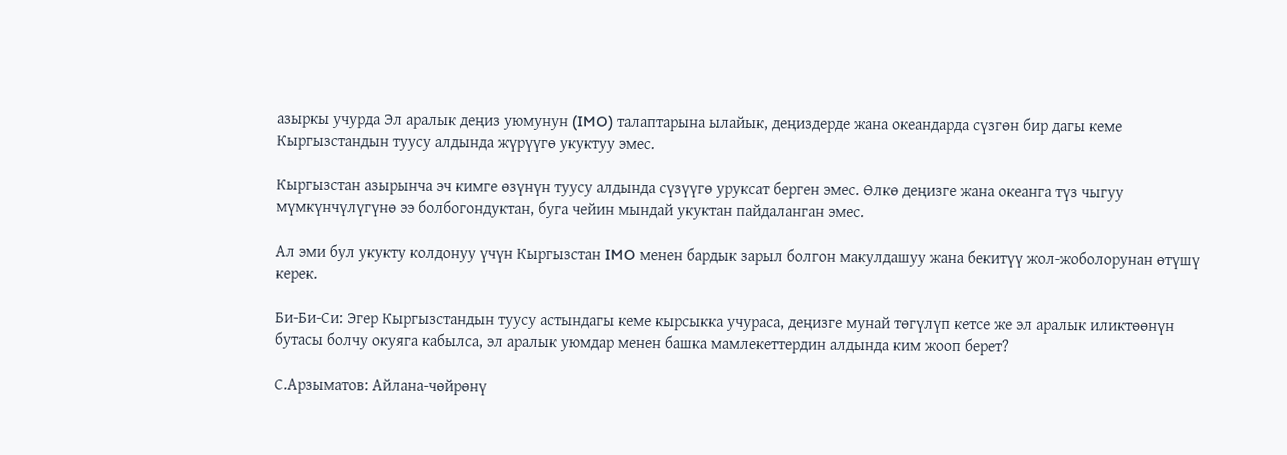азыркы учурда Эл аралык деңиз уюмунун (IMO) талаптарына ылайык, деңиздерде жана океандарда сүзгөн бир дагы кеме Кыргызстандын туусу алдында жүрүүгө укуктуу эмес.

Кыргызстан азырынча эч кимге өзүнүн туусу алдында сүзүүгө уруксат берген эмес. Өлкө деңизге жана океанга түз чыгуу мүмкүнчүлүгүнө ээ болбогондуктан, буга чейин мындай укуктан пайдаланган эмес.

Ал эми бул укукту колдонуу үчүн Кыргызстан IMO менен бардык зарыл болгон макулдашуу жана бекитүү жол-жоболорунан өтүшү керек.

Би-Би-Си: Эгер Кыргызстандын туусу астындагы кеме кырсыкка учураса, деңизге мунай төгүлүп кетсе же эл аралык иликтөөнүн бутасы болчу окуяга кабылса, эл аралык уюмдар менен башка мамлекеттердин алдында ким жооп берет?

С.Арзыматов: Айлана-чөйрөнү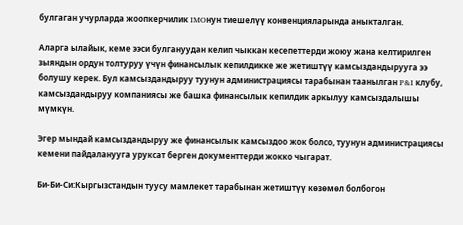булгаган учурларда жоопкерчилик IMOнун тиешелүү конвенцияларында аныкталган.

Аларга ылайык, кеме ээси булгануудан келип чыккан кесепеттерди жоюу жана келтирилген зыяндын ордун толтуруу үчүн финансылык кепилдикке же жетиштүү камсыздандырууга ээ болушу керек. Бул камсыздандыруу туунун администрациясы тарабынан таанылган P&I клубу, камсыздандыруу компаниясы же башка финансылык кепилдик аркылуу камсыздалышы мүмкүн.

Эгер мындай камсыздандыруу же финансылык камсыздоо жок болсо, туунун администрациясы кемени пайдаланууга уруксат берген документтерди жокко чыгарат.

Би-Би-Си:Кыргызстандын туусу мамлекет тарабынан жетиштүү көзөмөл болбогон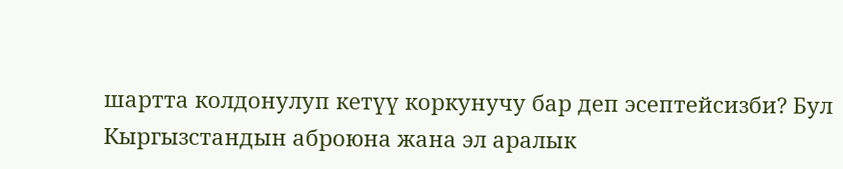шартта колдонулуп кетүү коркунучу бар деп эсептейсизби? Бул Кыргызстандын аброюна жана эл аралык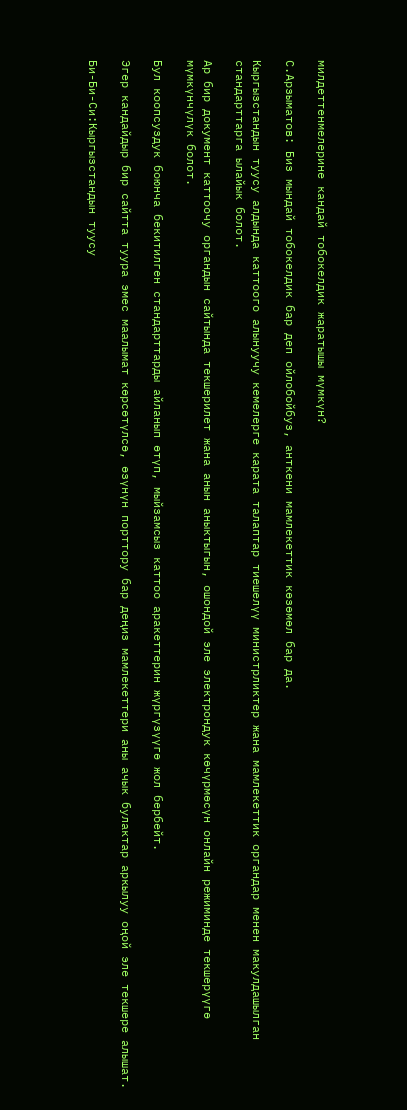милдеттенмелерине кандай тобокелдик жаратышы мүмкүн?

С.Арзыматов: Биз мындай тобокелдик бар деп ойлобойбуз, анткени мамлекеттик көзөмөл бар да.

Кыргызстандын туусу алдында каттоого алынуучу кемелерге карата талаптар тиешелүү министрликтер жана мамлекеттик органдар менен макулдашылган стандарттарга ылайык болот.

Ар бир документ каттоочу органдын сайтында текшерилет жана анын аныктыгын, ошондой эле электрондук көчүрмөсүн онлайн режиминде текшерүүгө мүмкүнчүлүк болот.

Бул коопсуздук боюнча бекитилген стандарттарды айланып өтүп, мыйзамсыз каттоо аракеттерин жүргүзүүгө жол бербейт.

Эгер кандайдыр бир сайтта туура эмес маалымат көрсөтүлсө, өзүнүн порттору бар деңиз мамлекеттери аны ачык булактар аркылуу оңой эле текшере алышат.

Би-Би-Си:Кыргызстандын туусу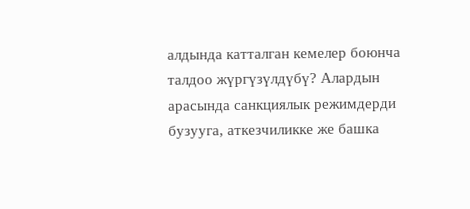алдында катталган кемелер боюнча талдоо жүргүзүлдүбү? Алардын арасында санкциялык режимдерди бузууга, аткезчиликке же башка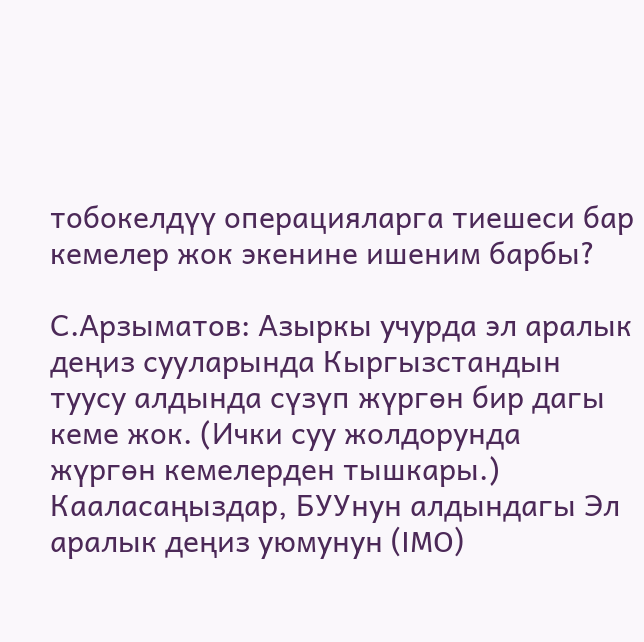тобокелдүү операцияларга тиешеси бар кемелер жок экенине ишеним барбы?

С.Арзыматов: Азыркы учурда эл аралык деңиз сууларында Кыргызстандын туусу алдында сүзүп жүргөн бир дагы кеме жок. (Ички суу жолдорунда жүргөн кемелерден тышкары.) Кааласаңыздар, БУУнун алдындагы Эл аралык деңиз уюмунун (IMO)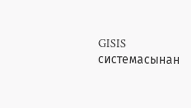GISIS системасынан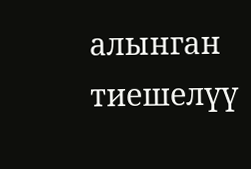алынган тиешелүү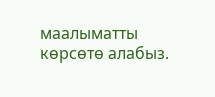маалыматты көрсөтө алабыз.